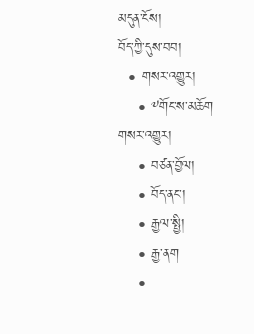མདུན་ངོས།
བོད་ཀྱི་དུས་བབ།
  • གསར་འགྱུར།
    • ༸གོང་ས་མཆོག གསར་འགྱུར།
    • བཙན་བྱོལ།
    • བོད་ནང་།
    • རྒྱལ་སྤྱི།
    • རྒྱ་ནག
    •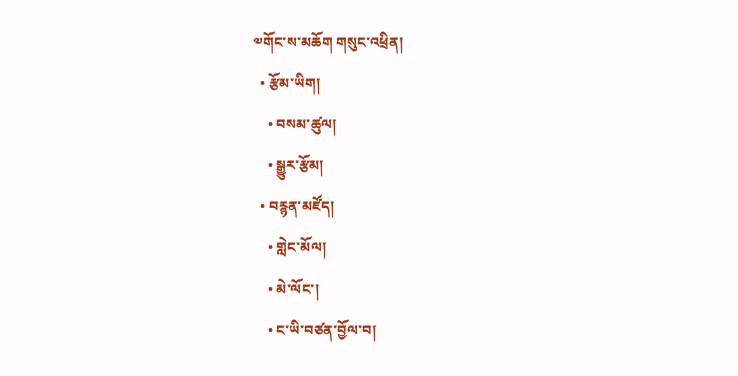༧གོང་ས་མཆོག གསུང་འཕྲིན།
  • རྩོམ་ཡིག།
    • བསམ་ཚུལ།
    • སྒྱུར་རྩོམ།
  • བརྙན་མཛོད།
    • གླེང་མོལ།
    • མེ་ལོང་།
    • ང་ཡི་བཙན་བྱོལ་བ།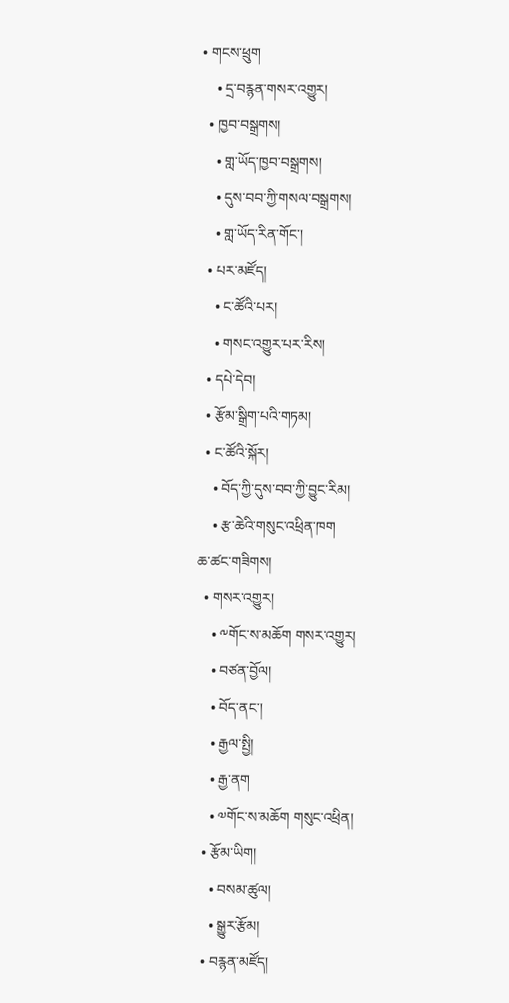• གངས་ཕྲུག
    • དྲ་བརྙན་གསར་འགྱུར།
  • ཁྱབ་བསྒྲགས།
    • གླ་ཡོད་ཁྱབ་བསྒྲགས།
    • དུས་བབ་ཀྱི་གསལ་བསྒྲགས།
    • གླ་ཡོད་རིན་གོང་།
  • པར་མཛོད།
    • ང་ཚོའི་པར།
    • གསང་འགྱུར་པར་རིས།
  • དཔེ་དེབ།
  • རྩོམ་སྒྲིག་པའི་གཏམ།
  • ང་ཚོའི་སྐོར།
    • བོད་ཀྱི་དུས་བབ་ཀྱི་བྱུང་རིམ།
    • རྩ་ཆེའི་གསུང་འཕྲིན་ཁག
ཆ་ཚང་གཟིགས།
  • གསར་འགྱུར།
    • ༸གོང་ས་མཆོག གསར་འགྱུར།
    • བཙན་བྱོལ།
    • བོད་ནང་།
    • རྒྱལ་སྤྱི།
    • རྒྱ་ནག
    • ༧གོང་ས་མཆོག གསུང་འཕྲིན།
  • རྩོམ་ཡིག།
    • བསམ་ཚུལ།
    • སྒྱུར་རྩོམ།
  • བརྙན་མཛོད།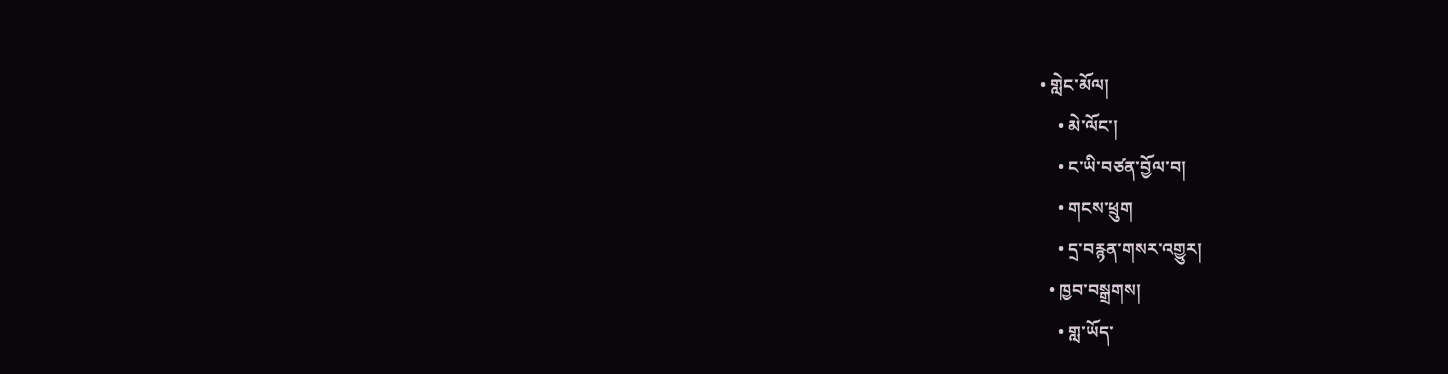• གླེང་མོལ།
    • མེ་ལོང་།
    • ང་ཡི་བཙན་བྱོལ་བ།
    • གངས་ཕྲུག
    • དྲ་བརྙན་གསར་འགྱུར།
  • ཁྱབ་བསྒྲགས།
    • གླ་ཡོད་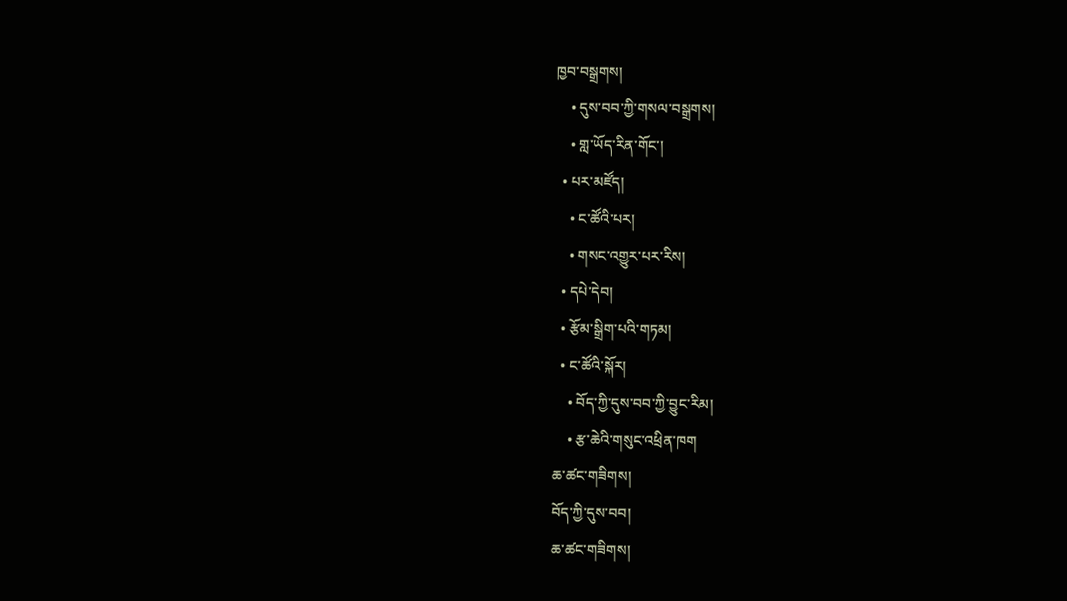ཁྱབ་བསྒྲགས།
    • དུས་བབ་ཀྱི་གསལ་བསྒྲགས།
    • གླ་ཡོད་རིན་གོང་།
  • པར་མཛོད།
    • ང་ཚོའི་པར།
    • གསང་འགྱུར་པར་རིས།
  • དཔེ་དེབ།
  • རྩོམ་སྒྲིག་པའི་གཏམ།
  • ང་ཚོའི་སྐོར།
    • བོད་ཀྱི་དུས་བབ་ཀྱི་བྱུང་རིམ།
    • རྩ་ཆེའི་གསུང་འཕྲིན་ཁག
ཆ་ཚང་གཟིགས།
བོད་ཀྱི་དུས་བབ།
ཆ་ཚང་གཟིགས།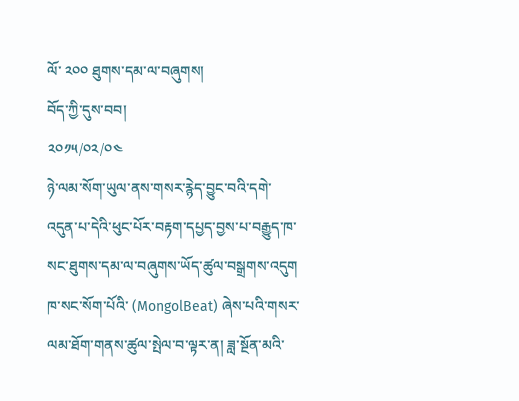ལོ་ ༢༠༠ ཐུགས་དམ་ལ་བཞུགས།
བོད་ཀྱི་དུས་བབ།
༢༠༡༥/༠༢/༠༤
ཉེ་ལམ་སོག་ཡུལ་ནས་གསར་རྙེད་བྱུང་བའི་དགེ་འདུན་པ་དེའི་ཕུང་པོར་བརྟག་དཔྱད་བྱས་པ་བརྒྱུད་ཁ་སང་ཐུགས་དམ་ལ་བཞུགས་ཡོད་ཚུལ་བསྒྲགས་འདུག
ཁ་སང་སོག་པོའི་ (MongolBeat) ཞེས་པའི་གསར་ལམ་ཐོག་གནས་ཚུལ་སྤེལ་བ་ལྟར་ན། ཟླ་སྔོན་མའི་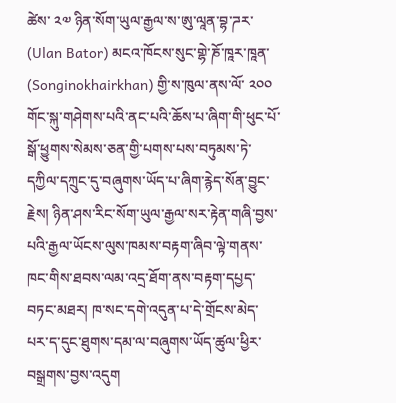ཚེས་ ༢༧ ཉིན་སོག་ཡུལ་རྒྱལ་ས་ཨུ་ལཱན་བྷ་ཌར་ (Ulan Bator) མངའ་ཁོངས་སུང་གྷེ་ཎོ་ཁཱར་ཁཱན་ (Songinokhairkhan) གྱི་ས་ཁུལ་ནས་ལོ་ ༢༠༠ གོང་སྐུ་གཤེགས་པའི་ནང་པའི་ཆོས་པ་ཞིག་གི་ཕུང་པོ་སྒོ་ཕྱུགས་སེམས་ཅན་གྱི་པགས་པས་བཏུམས་ཏེ་དཀྱིལ་དཀྲུང་དུ་བཞུགས་ཡོད་པ་ཞིག་རྙེད་སོན་བྱུང་རྗེས། ཉིན་ཤས་རིང་སོག་ཡུལ་རྒྱལ་སར་རྟེན་གཞི་བྱས་པའི་རྒྱལ་ཡོངས་ལུས་ཁམས་བརྟག་ཞིབ་ལྟེ་གནས་ཁང་གིས་ཐབས་ལམ་འདྲ་ཐོག་ནས་བརྟག་དཔྱད་བཏང་མཐར། ཁ་སང་དགེ་འདུན་པ་དེ་གྲོངས་མེད་པར་ད་དུང་ཐུགས་དམ་ལ་བཞུགས་ཡོད་ཚུལ་ཕྱིར་བསྒྲགས་བྱས་འདུག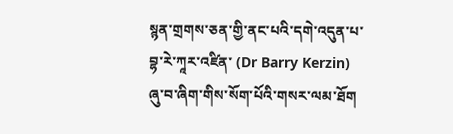སྙན་གྲགས་ཅན་གྱི་ནང་པའི་དགེ་འདུན་པ་བྷ་རེ་ཀཱར་འཛིན་ (Dr Barry Kerzin) ཞུ་བ་ཞིག་གིས་སོག་པོའི་གསར་ལམ་ཐོག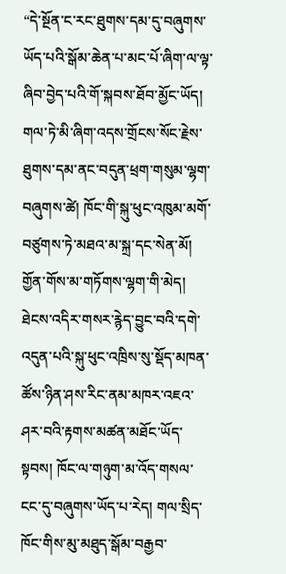“དེ་སྔོན་ང་རང་ཐུགས་དམ་དུ་བཞུགས་ཡོད་པའི་སྒོམ་ཆེན་པ་མང་པོ་ཞིག་ལ་ལྟ་ཞིབ་བྱེད་པའི་གོ་སྐབས་ཐོབ་མྱོང་ཡོད། གལ་ཏེ་མི་ཞིག་འདས་གྲོངས་སོང་རྗེས་ཐུགས་དམ་ནང་བདུན་ཕྲག་གསུམ་ལྷག་བཞུགས་ཚེ། ཁོང་གི་སྐུ་ཕུང་འཁུམ་མགོ་བཙུགས་ཏེ་མཐའ་མ་སྐྲ་དང་སེན་མོ། གྱོན་གོས་མ་གཏོགས་ལྷག་གི་མེད། ཐེངས་འདིར་གསར་རྙེད་བྱུང་བའི་དགེ་འདུན་པའི་སྐུ་ཕུང་འཁྲིས་སུ་སྡོད་མཁན་ཚོས་ཉིན་ཤས་རིང་ནམ་མཁར་འཇའ་ཤར་བའི་རྟགས་མཚན་མཐོང་ཡོད་སྟབས། ཁོང་ལ་གཉུག་མ་འོད་གསལ་ངང་དུ་བཞུགས་ཡོད་པ་རེད། གལ་སྲིད་ཁོང་གིས་མུ་མཐུད་སྒོམ་བརྒྱབ་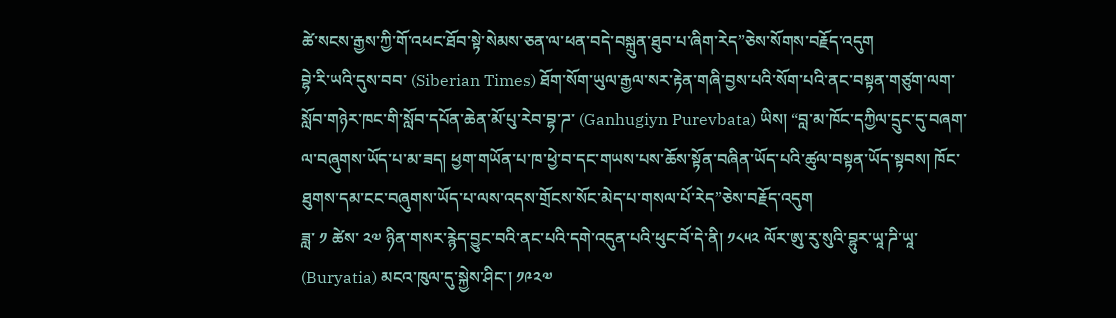ཚེ་སངས་རྒྱས་ཀྱི་གོ་འཕང་ཐོབ་སྟེ་སེམས་ཅན་ལ་ཕན་བདེ་བསྐྲུན་ཐུབ་པ་ཞིག་རེད”ཅེས་སོགས་བརྗོད་འདུག
བྷེ་རི་ཡའི་དུས་བབ་ (Siberian Times) ཐོག་སོག་ཡུལ་རྒྱལ་སར་རྟེན་གཞི་བྱས་པའི་སོག་པའི་ནང་བསྟན་གཙུག་ལག་སློབ་གཉེར་ཁང་གི་སློབ་དཔོན་ཆེན་མོ་པུ་རེབ་བྷ་ཌ་ (Ganhugiyn Purevbata) ཡིས། “བླ་མ་ཁོང་དཀྱིལ་དྲུང་དུ་བཞག་ལ་བཞུགས་ཡོད་པ་མ་ཟད། ཕྱག་གཡོན་པ་ཁ་ཕྱེ་བ་དང་གཡས་པས་ཆོས་སྟོན་བཞིན་ཡོད་པའི་ཚུལ་བསྟན་ཡོད་སྟབས། ཁོང་ཐུགས་དམ་ངང་བཞུགས་ཡོད་པ་ལས་འདས་གྲོངས་སོང་མེད་པ་གསལ་པོ་རེད”ཅེས་བརྗོད་འདུག
ཟླ་ ༡ ཚེས་ ༢༧ ཉིན་གསར་རྙེད་བྱུང་བའི་ནང་པའི་དགེ་འདུན་པའི་ཕུང་བོ་དེ་ནི། ༡༨༥༢ ལོར་ཨུ་རུ་སུའི་བྷུར་ཡཱ་ཌི་ཡཱ་ (Buryatia) མངའ་ཁུལ་དུ་སྐྱེས་ཤིང་། ༡༩༢༧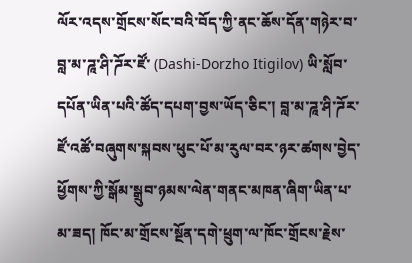ལོར་འདས་གྲོངས་སོང་བའི་བོད་ཀྱི་ནང་ཆོས་དོན་གཉེར་བ་བླ་མ་ཌཱ་ཤི་ཌོར་ཛོ་ (Dashi-Dorzho Itigilov) ཡི་སློབ་དཔོན་ཡིན་པའི་ཚོད་དཔག་བྱས་ཡོད་ཅིང་། བླ་མ་ཌཱ་ཤི་ཌོར་ཛོ་འཚོ་བཞུགས་སྐབས་ཕུང་པོ་མ་རུལ་བར་ཉར་ཚགས་བྱེད་ཕྱོགས་ཀྱི་སྒོམ་སྒྲུབ་ཉམས་ལེན་གནང་མཁན་ཞིག་ཡིན་པ་མ་ཟད། ཁོང་མ་གྲོངས་སྔོན་དགེ་ཕྲུག་ལ་ཁོང་གྲོངས་རྗེས་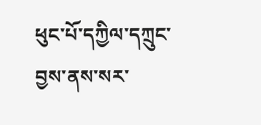ཕུང་པོ་དཀྱིལ་དཀྲུང་བྱས་ནས་སར་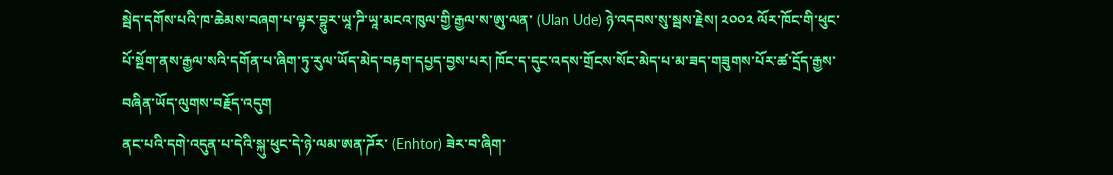སྦེད་དགོས་པའི་ཁ་ཆེམས་བཞག་པ་ལྟར་བྷུར་ཡཱ་ཌི་ཡཱ་མངའ་ཁུལ་གྱི་རྒྱལ་ས་ཨུ་ལན་ (Ulan Ude) ཉེ་འདབས་སུ་སྦས་རྗེས། ༢༠༠༢ ལོར་ཁོང་གི་ཕུང་པོ་སྔོག་ནས་རྒྱལ་སའི་དགོན་པ་ཞིག་ཏུ་རུལ་ཡོད་མེད་བརྟག་དཔྱད་བྱས་པར། ཁོང་ད་དུང་འདས་གྲོངས་སོང་མེད་པ་མ་ཟད་གཟུགས་པོར་ཚ་དྲོད་རྒྱས་བཞིན་ཡོད་ལུགས་བརྗོད་འདུག
ནང་པའི་དགེ་འདུན་པ་དེའི་སྐུ་ཕུང་དེ་ཉེ་ལམ་ཨན་ཌོར་ (Enhtor) ཟེར་བ་ཞིག་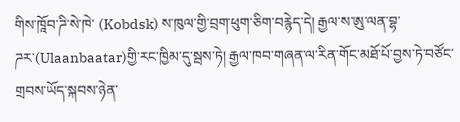གིས་ཁཱོབ་ཌི་སེ་ཁེ་ (Kobdsk) ས་ཁུལ་གྱི་བྲག་ཕུག་ཅིག་བརྙེད་དེ། རྒྱལ་ས་ཨུ་ལན་བྷ་ཌར་(Ulaanbaatar)གྱི་རང་ཁྱིམ་དུ་སྦས་ཏེ། རྒྱལ་ཁབ་གཞན་ལ་རིན་གོང་མཐོ་པོ་བྱས་ཏེ་བཙོང་གྲབས་ཡོད་སྐབས་ཉེན་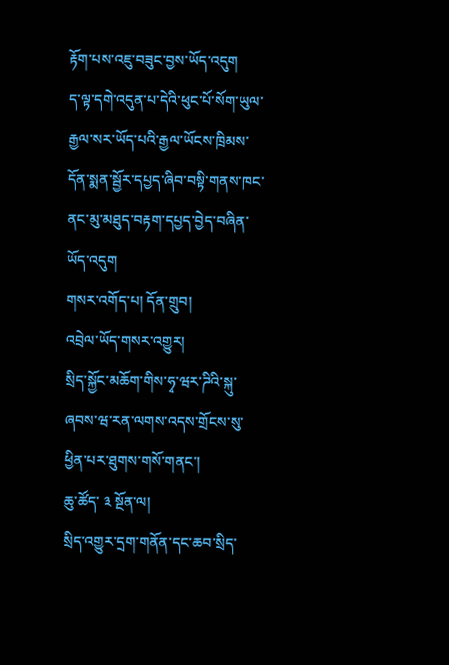རྟོག་པས་འཇུ་བཟུང་བྱས་ཡོད་འདུག
ད་ལྟ་དགེ་འདུན་པ་དེའི་ཕུང་པོ་སོག་ཡུལ་རྒྱལ་སར་ཡོད་པའི་རྒྱལ་ཡོངས་ཁྲིམས་དོན་སྨན་སྦྱོར་དཔྱད་ཞིབ་བསྟི་གནས་ཁང་ནང་མུ་མཐུད་བརྟག་དཔྱད་བྱེད་བཞིན་ཡོད་འདུག
གསར་འགོད་པ། དོན་གྲུབ།
འབྲེལ་ཡོད་གསར་འགྱུར།
སྲིད་སྐྱོང་མཆོག་གིས་ཧྭ་ཝར་ཌིའི་སྐུ་ཞབས་ཝ་རན་ལགས་འདས་གྲོངས་སུ་ཕྱིན་པར་ཐུགས་གསོ་གནང་།
ཆུ་ཚོད་ ༣ སྔོན་ལ།
སྲིད་འགྱུར་དྲག་གནོན་དང་ཆབ་སྲིད་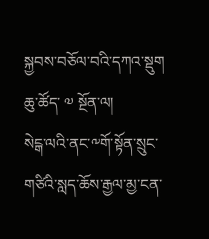སྐྱབས་བཅོལ་བའི་དཀའ་སྡུག
ཆུ་ཚོད་ ༧ སྔོན་ལ།
སེངྒ་ལའི་ནང་༸གོ་སྟོན་སྲུང་གཙིའི་སླད་ཆོས་རྒྱལ་མྱ་ངན་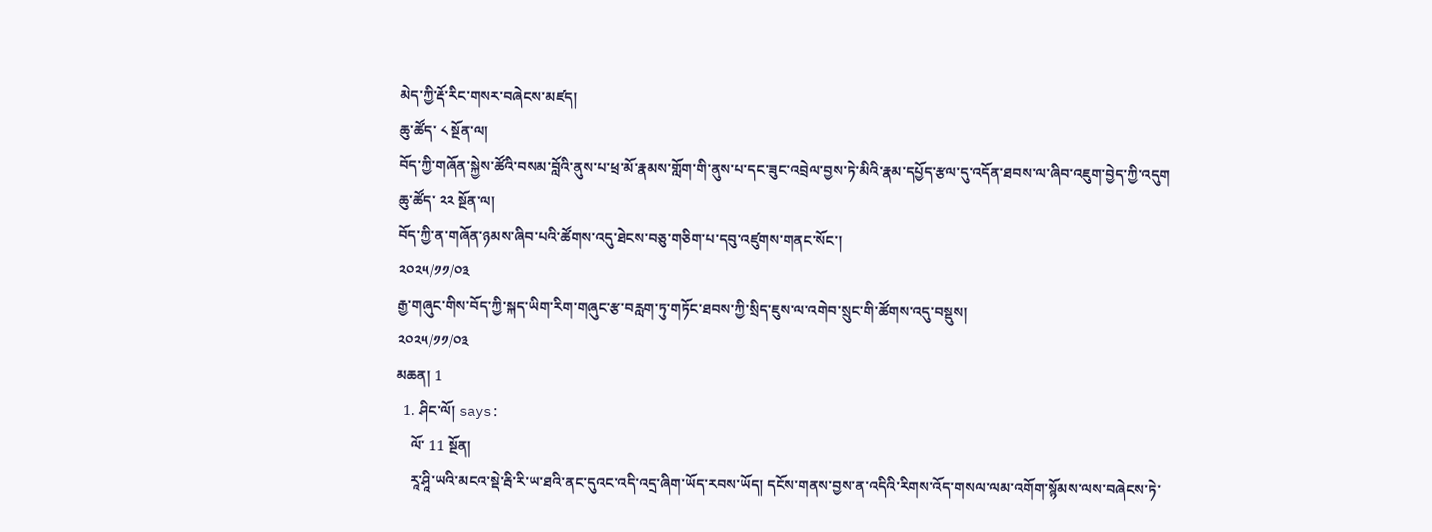མེད་ཀྱི་རྡོ་རིང་གསར་བཞེངས་མཛད།
ཆུ་ཚོད་ ༨ སྔོན་ལ།
བོད་ཀྱི་གཞོན་སྐྱེས་ཚོའི་བསམ་བློའི་ནུས་པ་ཕྲ་མོ་རྣམས་གློག་གི་ནུས་པ་དང་ཟུང་འབྲེལ་བྱས་ཏེ་མིའི་རྣམ་དཔྱོད་རྩལ་དུ་འདོན་ཐབས་ལ་ཞིབ་འཇུག་བྱེད་ཀྱི་འདུག
ཆུ་ཚོད་ ༢༢ སྔོན་ལ།
བོད་ཀྱི་ན་གཞོན་ཉམས་ཞིབ་པའི་ཚོགས་འདུ་ཐེངས་བཅུ་གཅིག་པ་དབུ་འཛུགས་གནང་སོང་།
༢༠༢༥/༡༡/༠༣
རྒྱ་གཞུང་གིས་བོད་ཀྱི་སྐད་ཡིག་རིག་གཞུང་རྩ་བརླག་ཏུ་གཏོང་ཐབས་ཀྱི་སྲིད་ཇུས་ལ་འགེབ་སྲུང་གི་ཚོགས་འདུ་བསྡུས།
༢༠༢༥/༡༡/༠༣
མཆན། 1
  1. ཤིང་ལོ། says:
    ལོ་ 11 སྔོན།
    རཱ་ཤཱི་ཡའི་མངའ་སྡེ་རྦི་རི་ཡ་ཐའི་ནང་དུའང་འདི་འདྲ་ཞིག་ཡོད་རབས་ཡོད། དངོས་གནས་བྱས་ན་འདིའི་རིགས་འོད་གསལ་ལམ་འགོག་སྙོམས་ལས་བཞེངས་ཏེ་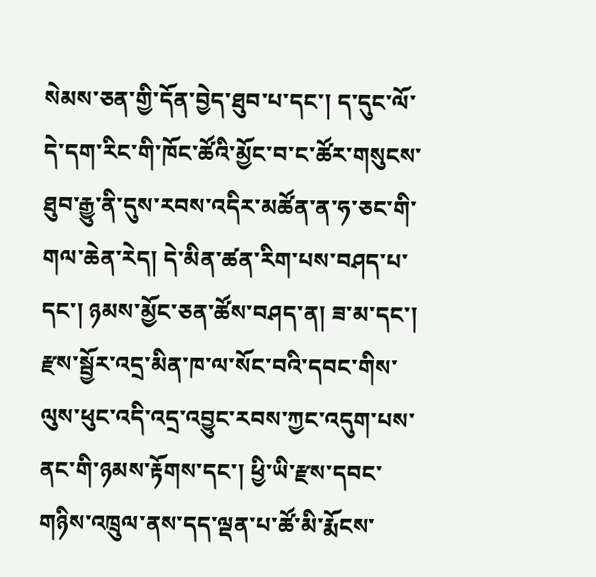སེམས་ཅན་གྱི་དོན་བྱེད་ཐུབ་པ་དང་། ད་དུང་ལོ་དེ་དག་རིང་གི་ཁོང་ཚོའི་མྱོང་བ་ང་ཚོར་གསུངས་ཐུབ་རྒྱུ་ནི་དུས་རབས་འདིར་མཚོན་ན་ཧ་ཅང་གི་གལ་ཆེན་རེད། དེ་མིན་ཚན་རིག་པས་བཤད་པ་དང་། ཉམས་མྱོང་ཅན་ཚོས་བཤད་ན། ཟ་མ་དང་། རྫས་སྦྱོར་འདྲ་མིན་ཁ་ལ་སོང་བའི་དབང་གིས་ལུས་ཕུང་འདི་འདྲ་འབྱུང་རབས་ཀྱང་འདུག་པས་ནང་གི་ཉམས་རྟོགས་དང་། ཕྱི་ཡི་རྫས་དབང་གཉིས་འཁྲུལ་ནས་དད་ལྡན་པ་ཚོ་མི་རྨོངས་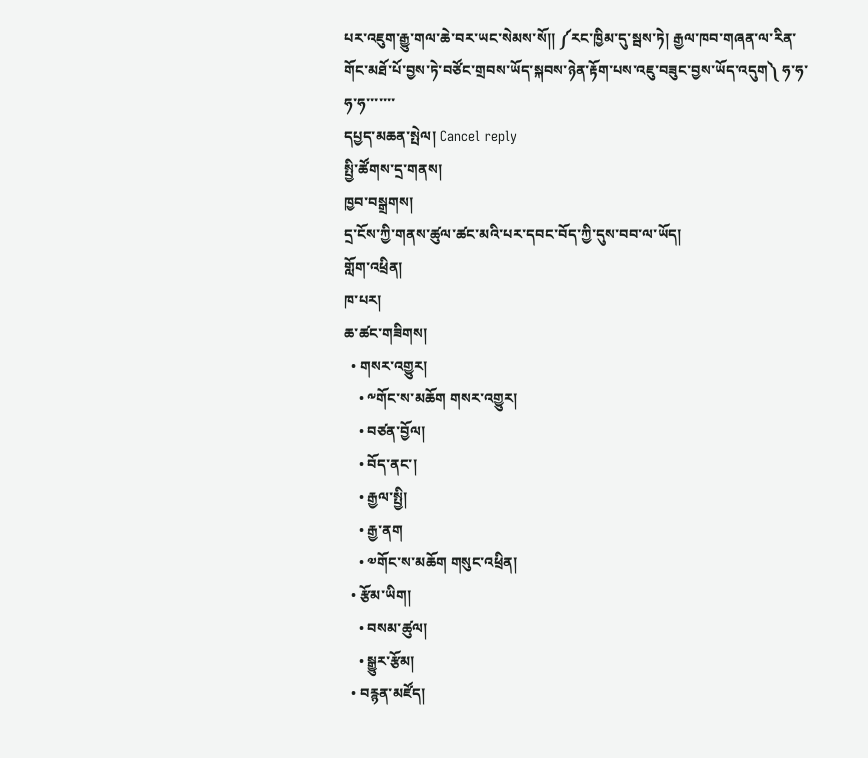པར་འཇུག་རྒྱུ་གལ་ཆེ་བར་ཡང་སེམས་སོ།། ༼རང་ཁྱིམ་དུ་སྦས་ཏེ། རྒྱལ་ཁབ་གཞན་ལ་རིན་གོང་མཐོ་པོ་བྱས་ཏེ་བཙོང་གྲབས་ཡོད་སྐབས་ཉེན་རྟོག་པས་འཇུ་བཟུང་བྱས་ཡོད་འདུག༽ ཧ་ཧ་ཧ་ཧ་་་་་་་
དཔྱད་མཆན་སྤེལ། Cancel reply
སྤྱི་ཚོགས་དྲ་གནས།
ཁྱབ་བསྒྲགས།
དྲ་ངོས་ཀྱི་གནས་ཚུལ་ཚང་མའི་པར་དབང་བོད་ཀྱི་དུས་བབ་ལ་ཡོད།
གློག་འཕྲིན།
ཁ་པར།
ཆ་ཚང་གཟིགས།
  • གསར་འགྱུར།
    • ༸གོང་ས་མཆོག གསར་འགྱུར།
    • བཙན་བྱོལ།
    • བོད་ནང་།
    • རྒྱལ་སྤྱི།
    • རྒྱ་ནག
    • ༧གོང་ས་མཆོག གསུང་འཕྲིན།
  • རྩོམ་ཡིག།
    • བསམ་ཚུལ།
    • སྒྱུར་རྩོམ།
  • བརྙན་མཛོད།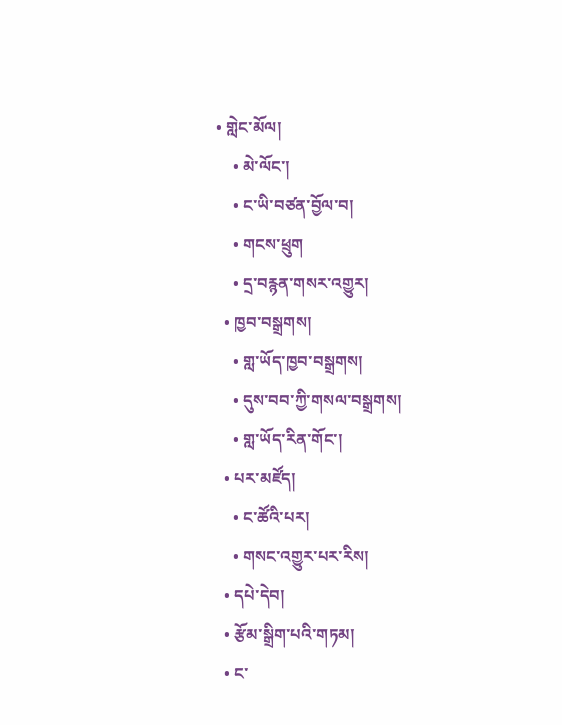• གླེང་མོལ།
    • མེ་ལོང་།
    • ང་ཡི་བཙན་བྱོལ་བ།
    • གངས་ཕྲུག
    • དྲ་བརྙན་གསར་འགྱུར།
  • ཁྱབ་བསྒྲགས།
    • གླ་ཡོད་ཁྱབ་བསྒྲགས།
    • དུས་བབ་ཀྱི་གསལ་བསྒྲགས།
    • གླ་ཡོད་རིན་གོང་།
  • པར་མཛོད།
    • ང་ཚོའི་པར།
    • གསང་འགྱུར་པར་རིས།
  • དཔེ་དེབ།
  • རྩོམ་སྒྲིག་པའི་གཏམ།
  • ང་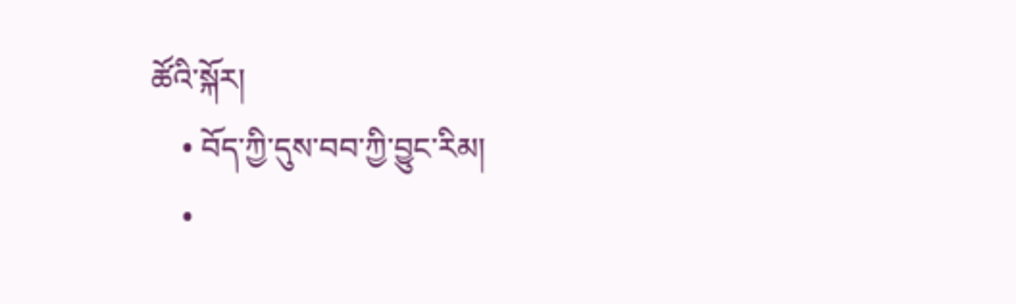ཚོའི་སྐོར།
    • བོད་ཀྱི་དུས་བབ་ཀྱི་བྱུང་རིམ།
    •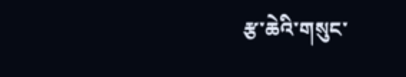རྩ་ཆེའི་གསུང་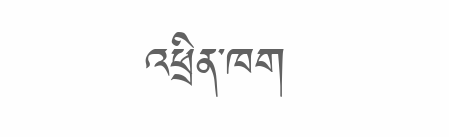འཕྲིན་ཁག